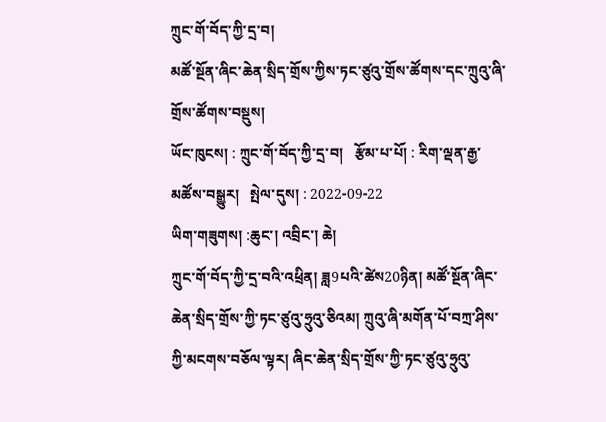ཀྲུང་གོ་བོད་ཀྱི་དྲ་བ།
མཚོ་སྔོན་ཞིང་ཆེན་སྲིད་གྲོས་ཀྱིས་ཏང་ཙུའུ་གྲོས་ཚོགས་དང་ཀྲུའུ་ཞི་གྲོས་ཚོགས་བསྡུས།
ཡོང་ཁུངས། : ཀྲུང་གོ་བོད་ཀྱི་དྲ་བ།   རྩོམ་པ་པོ། : རིག་ལྡན་རྒྱ་མཚོས་བསྒྱུར།   སྤེལ་དུས། : 2022-09-22
ཡིག་གཟུགས། :ཆུང་། འབྲིང་། ཆེ།
ཀྲུང་གོ་བོད་ཀྱི་དྲ་བའི་འཕྲིན། ཟླ9པའི་ཚེས20ཉིན། མཚོ་སྔོན་ཞིང་ཆེན་སྲིད་གྲོས་ཀྱི་ཏང་ཙུའུ་ཧྲུའུ་ཅིའམ། ཀྲུའུ་ཞི་མགོན་པོ་བཀྲ་ཤིས་ཀྱི་མངགས་བཅོལ་ལྟར། ཞིང་ཆེན་སྲིད་གྲོས་ཀྱི་ཏང་ཙུའུ་ཧྲུའུ་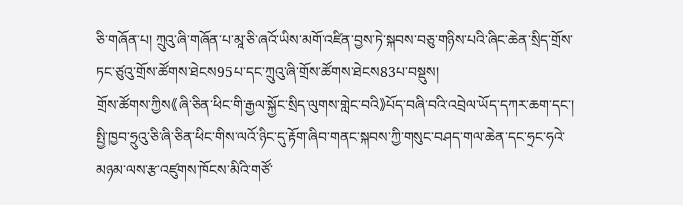ཅི་གཞོན་པ། ཀྲུའུ་ཞི་གཞོན་པ་མཱ་ཅི་ཞའོ་ཡིས་མགོ་འཛིན་བྱས་ཏེ་སྐབས་བཅུ་གཉིས་པའི་ཞིང་ཆེན་སྲིད་གྲོས་ཏང་ཙུའུ་གྲོས་ཚོགས་ཐེངས95པ་དང་ཀྲུའུ་ཞི་གྲོས་ཚོགས་ཐེངས83པ་བསྡུས།
གྲོས་ཚོགས་ཀྱིས《ཞི་ཅིན་ཕིང་གི་རྒྱལ་སྐྱོང་སྲིད་ལུགས་གླེང་བའི》པོད་བཞི་བའི་འབྲེལ་ཡོད་དཀར་ཆག་དང་། སྤྱི་ཁྱབ་ཧྲུའུ་ཅི་ཞི་ཅིན་ཕིང་གིས་ལའོ་ཉིང་དུ་རྟོག་ཞིབ་གནང་སྐབས་ཀྱི་གསུང་བཤད་གལ་ཆེན་དང་ཧྲང་ཧའེ་མཉམ་ལས་རྩ་འཛུགས་ཁོངས་མིའི་གཙོ་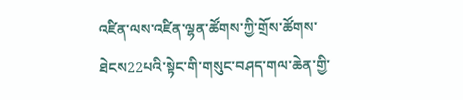འཛིན་ལས་འཛིན་ལྷན་ཚོགས་ཀྱི་གྲོས་ཚོགས་ཐེངས22པའི་སྟེང་གི་གསུང་བཤད་གལ་ཆེན་གྱི་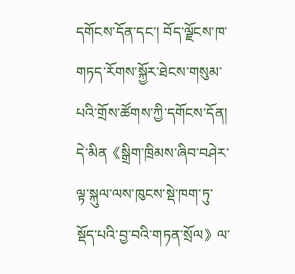དགོངས་དོན་དང་། བོད་ལྗོངས་ཁ་གཏད་རོགས་སྐྱོར་ཐེངས་གསུམ་པའི་གྲོས་ཚོགས་ཀྱི་དགོངས་དོན། དེ་མིན《སྒྲིག་ཁྲིམས་ཞིབ་བཤེར་ལྟ་སྐུལ་ལས་ཁུངས་སྡེ་ཁག་ཏུ་སྡོད་པའི་བྱ་བའི་གཏན་སྲོལ》ལ་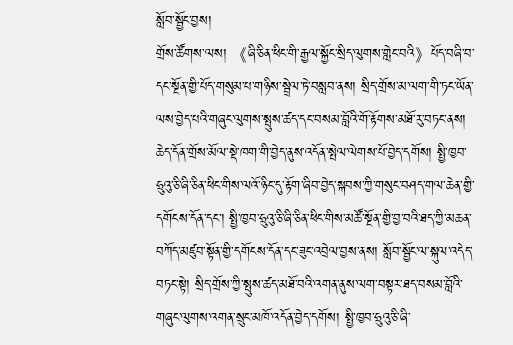སློབ་སྦྱོང་བྱས།
གྲོས་ཚོགས་ལས། 《ཞི་ཅིན་ཕིང་གི་རྒྱལ་སྐྱོང་སྲིད་ལུགས་གླེང་བའི》པོད་བཞི་བ་དང་སྔོན་གྱི་པོད་གསུམ་པ་གཉིས་སྦྲེལ་ཏེ་བསླབ་ནས། སྲིད་གྲོས་མ་ལག་གི་ཏང་ཡོན་ལས་བྱེད་པའི་གཞུང་ལུགས་སྤུས་ཚད་དང་བསམ་བློའི་གོ་རྟོགས་མཐོ་རུ་བཏང་ནས། ཆེད་དོན་གྲོས་མོལ་སྡེ་ཁག་གི་བྱེད་ནུས་འདོན་སྤེལ་ལེགས་པོ་བྱེད་དགོས། སྤྱི་ཁྱབ་ཧྲུའུ་ཅི་ཞི་ཅིན་ཕིང་གིས་ལའོ་ཉིང་དུ་རྟོག་ཞིབ་བྱེད་སྐབས་ཀྱི་གསུང་བཤད་གལ་ཆེན་གྱི་དགོངས་དོན་དང་། སྤྱི་ཁྱབ་ཧྲུའུ་ཅི་ཞི་ཅིན་ཕིང་གིས་མཚོ་སྔོན་གྱི་བྱ་བའི་ཐད་ཀྱི་མཆན་བཀོད་མཛུབ་སྟོན་གྱི་དགོངས་དོན་དང་ཟུང་འབྲེལ་བྱས་ནས། སློབ་སྦྱོང་ལ་སྐུལ་འདེད་བཏང་སྟེ། སྲིད་གྲོས་ཀྱི་སྤུས་ཚད་མཐོ་བའི་འགན་ནུས་ལག་བསྟར་ཐད་བསམ་བློའི་གཞུང་ལུགས་འགན་སྲུང་མཁོ་འདོན་བྱེད་དགོས། སྤྱི་ཁྱབ་ཧྲུའུ་ཅི་ཞི་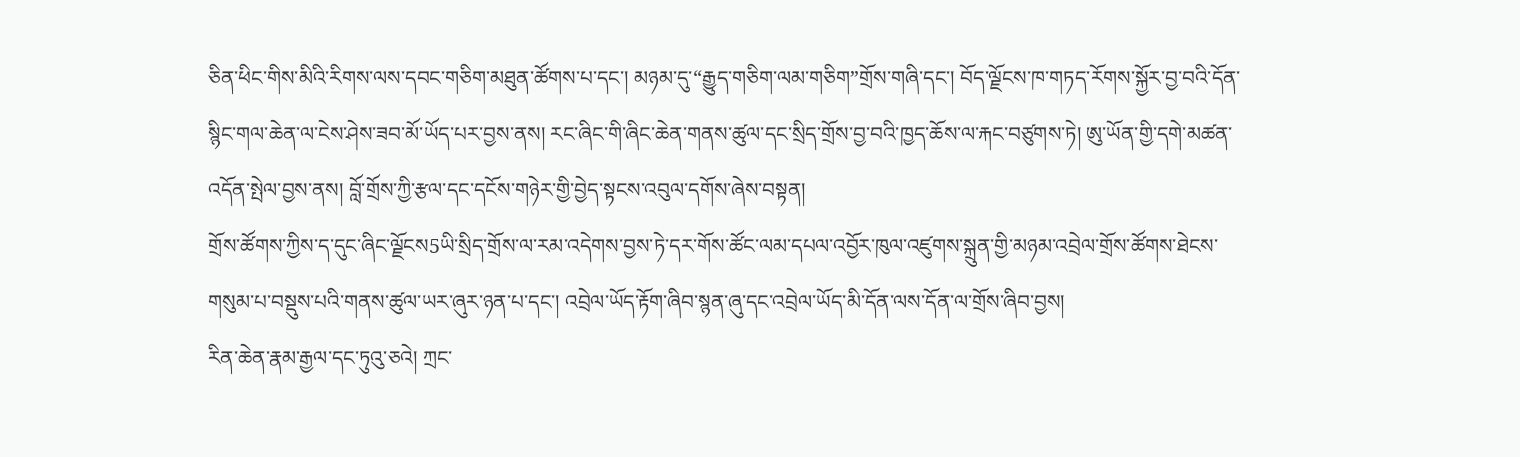ཅིན་ཕིང་གིས་མིའི་རིགས་ལས་དབང་གཅིག་མཐུན་ཚོགས་པ་དང་། མཉམ་དུ་“རྒྱུད་གཅིག་ལམ་གཅིག”གྲོས་གཞི་དང་། བོད་ལྗོངས་ཁ་གཏད་རོགས་སྐྱོར་བྱ་བའི་དོན་སྙིང་གལ་ཆེན་ལ་ངེས་ཤེས་ཟབ་མོ་ཡོད་པར་བྱས་ནས། རང་ཞིང་གི་ཞིང་ཆེན་གནས་ཚུལ་དང་སྲིད་གྲོས་བྱ་བའི་ཁྱད་ཆོས་ལ་རྐང་བཙུགས་ཏེ། ཨུ་ཡོན་གྱི་དགེ་མཚན་འདོན་སྤེལ་བྱས་ནས། བློ་གྲོས་ཀྱི་རྩལ་དང་དངོས་གཉེར་གྱི་བྱེད་སྟངས་འབུལ་དགོས་ཞེས་བསྟན།
གྲོས་ཚོགས་ཀྱིས་ད་དུང་ཞིང་ལྗོངས5ཡི་སྲིད་གྲོས་ལ་རམ་འདེགས་བྱས་ཏེ་དར་གོས་ཚོང་ལམ་དཔལ་འབྱོར་ཁུལ་འཛུགས་སྐྲུན་གྱི་མཉམ་འབྲེལ་གྲོས་ཚོགས་ཐེངས་གསུམ་པ་བསྡུས་པའི་གནས་ཚུལ་ཡར་ཞུར་ཉན་པ་དང་། འབྲེལ་ཡོད་རྟོག་ཞིབ་སྙན་ཞུ་དང་འབྲེལ་ཡོད་མི་དོན་ལས་དོན་ལ་གྲོས་ཞིབ་བྱས།
རིན་ཆེན་རྣམ་རྒྱལ་དང་ཏུའུ་ཅའེ། ཀྲང་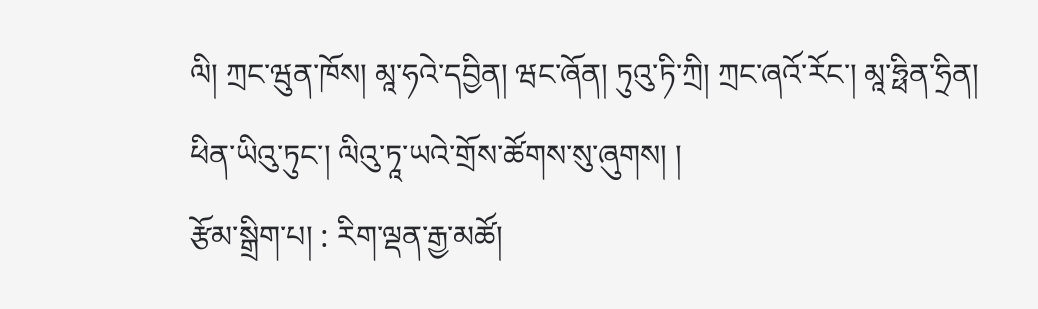ལི། ཀྲང་ཝུན་ཁོས། མཱ་ཧའེ་དབྱིན། ཝང་ཞོན། ཏུའུ་ཏི་ཀྲི། ཀྲང་ཞའོ་རོང་། མཱ་ཧྥིན་ཧྲིན། ཕིན་ཡིའུ་ཏུང་། ལིའུ་ཏཱ་ཡའེ་གྲོས་ཚོགས་སུ་ཞུགས། །
རྩོམ་སྒྲིག་པ། : རིག་ལྡན་རྒྱ་མཚོ།